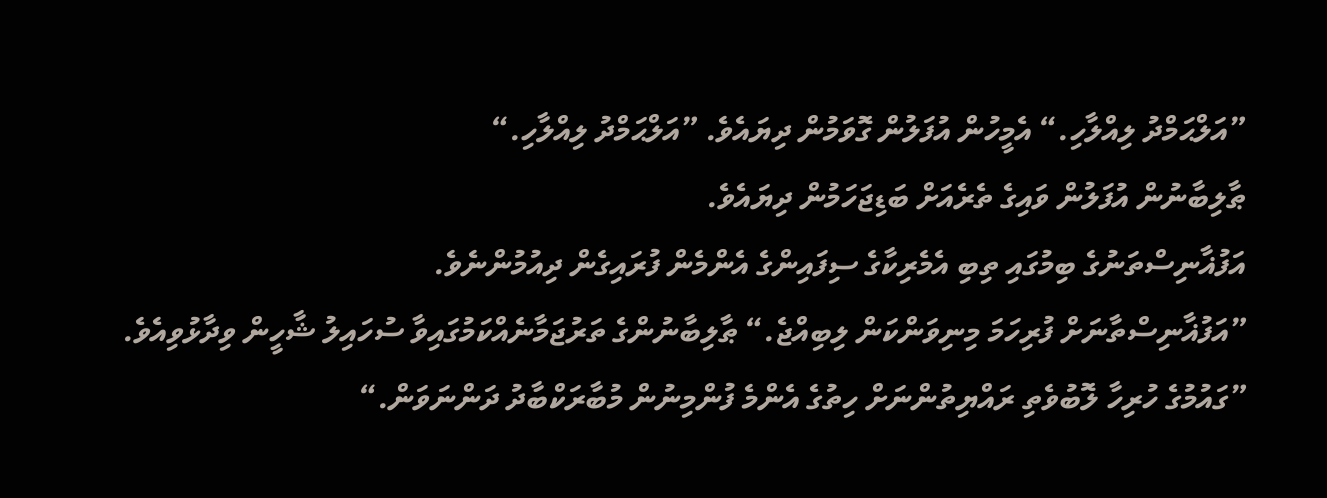”އަލްޙަމްދު ލިއްލާހި.“ އެމީހުން އުފަލުން ގޮވަމުން ދިޔައެވެ. ”އަލްޙަމްދު ލިއްލާހި.“
ޠާލިބާނުން އުފަލުން ވައިގެ ތެރެއަށް ބަޑިޖަހަމުން ދިޔައެވެ.
އަފުޣާނިސްތަނުގެ ބިމުގައި ތިބި އެމެރިކާގެ ސިފައިންގެ އެންމެން ފުރައިގެން ދިއުމުންނެވެ.
”އަފުޣާނިސްތާނަށް ފުރިހަމަ މިނިވަންކަން ލިބިއްޖެ.“ ޠާލިބާނުންގެ ތަރުޖަމާނެއްކަމުގައިވާ ސުހައިލު ޝާހީން ވިދާޅުވިއެވެ. ”ގައުމުގެ ހުރިހާ ލޮބުވެތި ރައްޔިތުންނަށް ހިތުގެ އެންމެ ފުންމިނުން މުބާރަކްބާދު ދަންނަވަން.“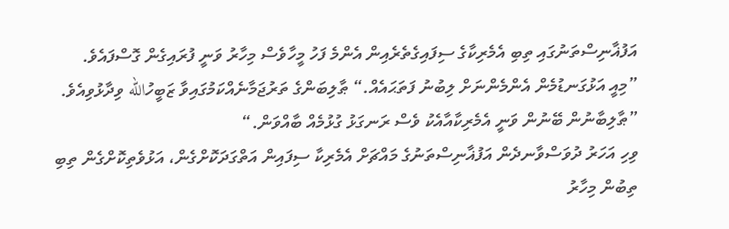އަފުޣާނިސްތަނުގައި ތިބި އެމެރިކާގެ ސިފައިގެތެރެއިން އެންމެ ފަހު މީހާވެސް މިހާރު ވަނީ ފުރައިގެން ގޮސްފައެވެ.
”މިއީ އަޅުގަނޑުމެން އެންމެންނަށް ލިބުނު ފަތަޙައެއް.“ ޠާލިބަންގެ ތަރުޖަމާނެއްކަމުގައިވާ ޒަބީހުالله ވިދާޅުވިއެވެ. ”ޠާލިބާނުން ބޭނުން ވަނީ އެމެރިކާއާއެކު ވެސް ރަނގަޅު ގުޅުމެއް ބާއްވަން.“
ވިހި އަހަރު ދުވަސްވާނދެން އަފުޣާނިސްތަނުގެ މައްޗަށް އެމެރިކާ ސިފައިން އަތްގަދަކޮށްގެން، އަޅުވެތިކޮށްގެން ތިބި ތިބުން މިހާރު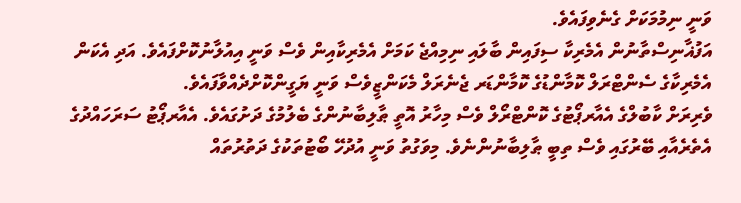ވަނީ ނިމުމަކަށް ގެނެވިފައެވެ.
އަފުޣާނިސްތާނުން އެމެރިކާ ސިފައިން ބާލައި ނިމިއްޖެ ކަމަށް އެމެރިކާއިން ވެސް ވަނީ އިއުލާނުކޮށްފައެވެ. އަދި އެކަން އެމެރިކާގެ ސެންޓްރަލް ކޮމާންޑުގެ ކޮމާންޑަރ ޖެނެރަލް މެކަންޒީވެސް ވަނީ ޔަގީންކޮށްދެއްވާފައެވެ.
ވެރިރަށް ކާބުލްގެ އެއާރޕޯޓުގެ ކޮންޓްރޯލް ވެސް މިހާރު އޮތީ ޠާލިބާނުންގެ ބެލުމުގެ ދަށުގައެވެ. އެއާރޕޯޓު ސަރަހައްދުގެ އެތެރެއާއި ބޭރުގައި ވެސް ތިބީ ޠާލިބާނުންނެވެ. މިވަގުތު ވަނީ އުދުހޭ ބޯޓުތަކުގެ ދަތުރުތައް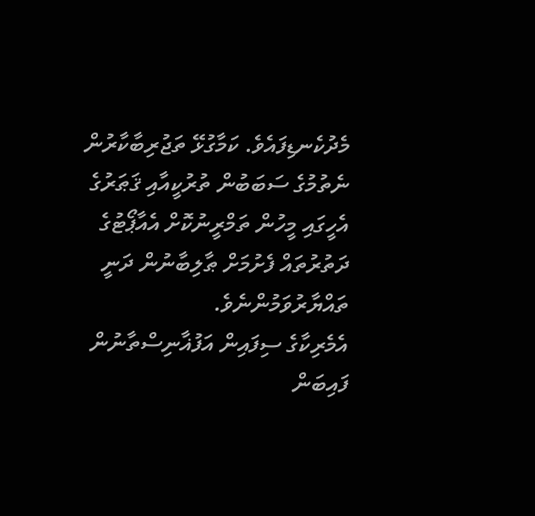މެދުކެނޑިފައެވެ. ކަމާގުޅޭ ތަޖުރިބާކާރުން ނެތުމުގެ ސަބަބުން ތުރުކީއާއި ޤަޠަރުގެ އެހީގައި މީހުން ތަމްރީނުކޮށް އެއާޕޯޓުގެ ދަތުރުތައް ފެށުމަށް ޠާލިބާނުން ދަނީ ތައްޔާރުވަމުންނެވެ.
އެމެރިކާގެ ސިފައިން އަފުޣާނިސްތާނުން ފައިބަން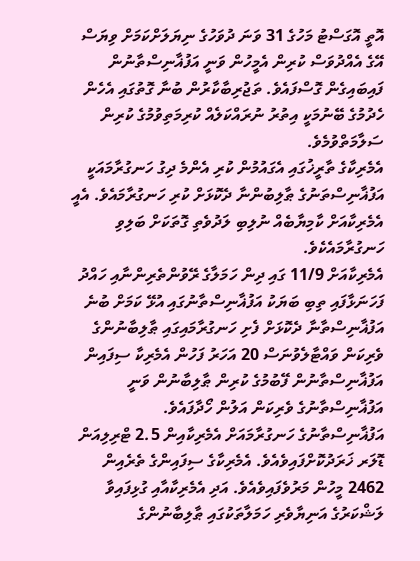އޮތީ އޮގަސްޓު މަހުގެ 31 ވަނަ ދުވަހުގެ ނިޔަލަށްކަމަށް ވިޔަސް އޭގެ އެއްދުވަސް ކުރިން އެމީހުން ވަނީ އަފުޣާނިސްތާނުން ފައިބައިގެން ގޮސްފައެވެ. ތަޖުރިބާކާރުން ބުނާ ގޮތުގައި އެހެން ހެދުމުގެ ބޭނުމަކީ އިތުރު ނުރައްކަލެއް ކުރިމަތިވުމުގެ ކުރިން ސަލާމަތްވުމެވެ.
އެމެރިކާގެ ތާރީޚުގައި އެގައުމުން ކުރި އެންމެ ދިގު ހަނގުރާމައަކީ އަފުޣާނިސްތަނުގެ ޠާލިބުންނާ ދެކޮޅަށް ކުރި ހަނގުރާމައެވެ. އެއީ އެމެރިކާއަށް ކާމިޔާބެއް ނުލިބި ލަދުވެތި ގޮތަކަށް ބަލިވި ހަނގުރާމައެކެވެ.
އެމެރިކާއަށް 11/9 ގައި ދިން ހަމަލާގެ ރޭވުންތެރިންނާއި ހައްދު ފަހަނަޅާފައި ތިބި ބަޔަކު އަފުޣާނިސްތާނުގައި އުޅޭ ކަމަށް ބުނެ އަފުޣާނިސްތާނާ ދެކޮޅަށް ފެށި ހަނގުރާމައިގައި ޠާލިބާނުންގެ ވެރިކަން ވައްޓާލެވުނަސް 20 އަހަރު ފަހުން އެމެރިކާ ސިފައިން އަފުޣާނިސްތާނުން ފޭބުމުގެ ކުރިން ޠާލިބާނުން ވަނީ އަފުޣާނިސްތާނުގެ ވެރިކަން އަލުން ހޯދާފައެވެ.
އަފުޣާނިސްތާނުގެ ހަނގުރާމައަށް އެމެރިކާއިން 2.5 ޓްރިލިއަން ޑޮލަރ ޚަރަދުކޮށްފައިވެއެވެ. އެމެރިކާގެ ސިފައިންގެ ތެރެއިން 2462 މީހުން މަރުވެފައިވެއެވެ. އަދި އެމެރިކާއާއި ގުޅިފައިވާ ލަޝްކަރުގެ އަނިޔާވެރި ހަމަލާތަކުގައި ޠާލިބާނުންގެ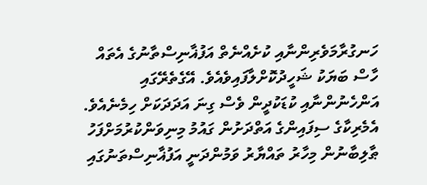ހަނގުރާމަވެރިންނާއި ކުށެއްނެތް އަފުޣާނިސްތާނުގެ އެތައް ހާސް ބަޔަކު ޝަހީދުކޮށްލާފައިވެއެވެ. އޭގެތެރޭގައި އަންހެނުންނާއި ކުޑަކުދީން ވެސް ގިނަ އަދަދަކަށް ހިމެނެއެވެ.
އެމެރިކާގެ ސިފައިންގެ އަތްދަށުން ގައުމު މިނިވަންކުރުމަށްފަހު ޠާލިބާނުން މިހާރު ތައްޔާރު ވަމުންދަނީ އަފުޣާނިސްތަނުގައި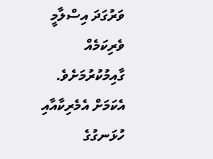ވަރުގަދަ އިސްލާމީ ވެރިކަމެއް ގާއިމުކުރުމަށެވެ. އެކަމަށް އެމެރިކާއާއި ހުޅަނގުގެ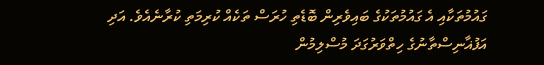ގައުމުތަކާއި އެ ގައުމުތަކުގެ ބައިވެރިން ބޮޑެތި ހުރަސް ތަކެއް ކުރިމަތި ކުރާނެއެވެ. އަދި އަފުޣާނިސްތާނުގެ ހިތްވަރުގަދަ މުސްލިމުން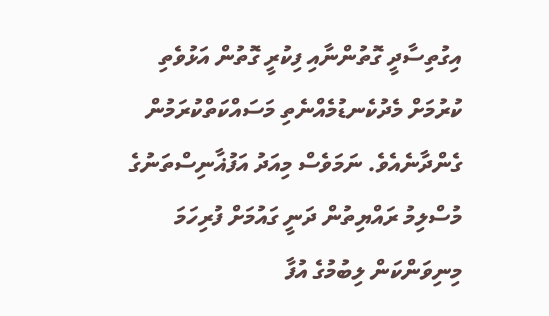އިގުތިސާދީ ގޮތުންނާއި ފިކުރީ ގޮތުން އަޅުވެތި ކުރުމަށް މެދުކެނޑުމެއްނެތި މަސައްކަތްކުރަމުން ގެންދާނެއެވެ. ނަމަވެސް މިއަދު އަފުޣާނިސްތަނުގެ މުސްލިމު ރައްޔިތުން ދަނީ ގައުމަށް ފުރިހަމަ މިނިވަންކަން ލިބުމުގެ އުފާ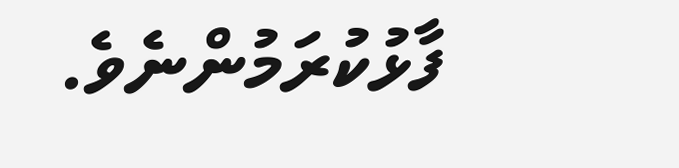ފާޅުކުރަމުންނެވެ.